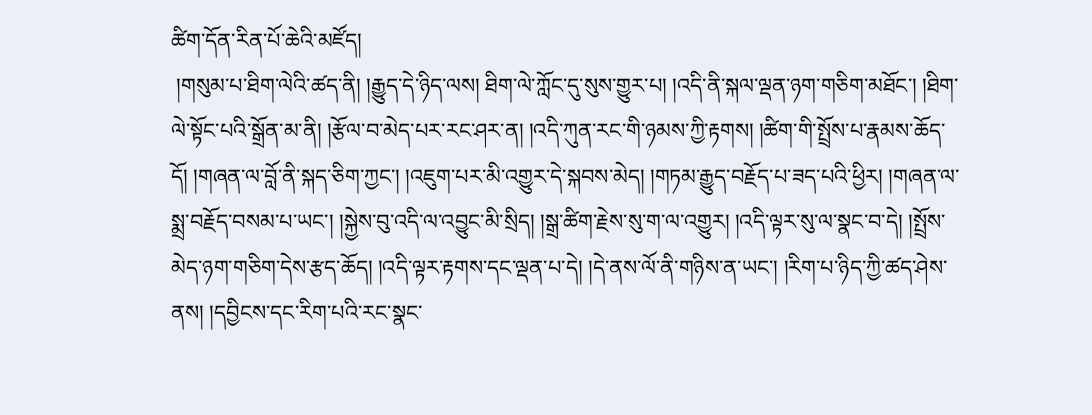ཚིག་དོན་རིན་པོ་ཆེའི་མཛོད།
 །གསུམ་པ་ཐིག་ལེའི་ཚད་ནི། །རྒྱུད་དེ་ཉིད་ལས། ཐིག་ལེ་ཀློང་དུ་སུས་གྱུར་པ། །འདི་ནི་སྐལ་ལྡན་ཉག་གཅིག་མཐོང་། །ཐིག་ལེ་སྟོང་པའི་སྒྲོན་མ་ནི། །རྩོལ་བ་མེད་པར་རང་ཤར་ན། །འདི་ཀུན་རང་གི་ཉམས་ཀྱི་རྟགས། །ཚིག་གི་སྤྲོས་པ་རྣམས་ཆོད་དོ། །གཞན་ལ་བློ་ནི་སྐད་ཅིག་ཀྱང་། །འཇུག་པར་མི་འགྱུར་དེ་སྐབས་མེད། །གཏམ་རྒྱུད་བརྗོད་པ་ཟད་པའི་ཕྱིར། །གཞན་ལ་སྨྲ་བརྗོད་བསམ་པ་ཡང་། །སྐྱེས་བུ་འདི་ལ་འབྱུང་མི་སྲིད། །སྒྲ་ཚིག་རྗེས་སུ་ག་ལ་འགྱུར། །འདི་ལྟར་སུ་ལ་སྣང་བ་དེ། །སྤྲོས་མེད་ཉག་གཅིག་དེས་རྩད་ཆོད། །འདི་ལྟར་རྟགས་དང་ལྡན་པ་དེ། །དེ་ནས་ལོ་ནི་གཉིས་ན་ཡང་། །རིག་པ་ཉིད་ཀྱི་ཚད་ཤེས་ནས། །དབྱིངས་དང་རིག་པའི་རང་སྣང་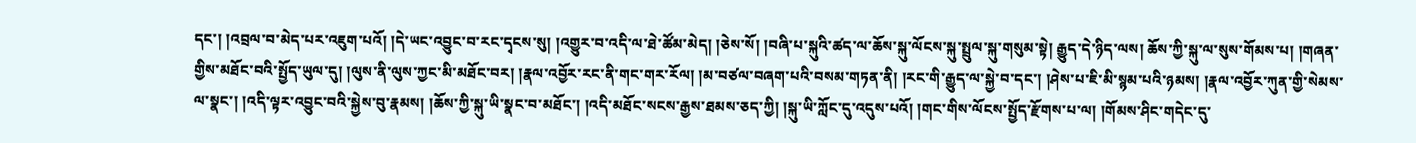དང་། །འབྲལ་བ་མེད་པར་འཇུག་པའོ། །དེ་ཡང་འབྱུང་བ་རང་དྭངས་སུ། །འགྱུར་བ་འདི་ལ་ཐེ་ཚོམ་མེད། །ཅེས་སོ། །བཞི་པ་སྐུའི་ཚད་ལ་ཆོས་སྐུ་ལོངས་སྐུ་སྤྲུལ་སྐུ་གསུམ་སྟེ། རྒྱུད་དེ་ཉིད་ལས། ཆོས་ཀྱི་སྐུ་ལ་སུས་གོམས་པ། །གཞན་གྱིས་མཐོང་བའི་སྤྱོད་ཡུལ་དུ། །ལུས་ནི་ལུས་ཀྱང་མི་མཐོང་བར། །རྣལ་འབྱོར་རང་ནི་གང་གར་རོལ། །མ་བཙལ་བཞག་པའི་བསམ་གཏན་ནི། །རང་གི་རྒྱུད་ལ་སྐྱེ་བ་དང་། །ཤེས་པ་ཇི་མི་སྙམ་པའི་ཉམས། །རྣལ་འབྱོར་ཀུན་གྱི་སེམས་ལ་སྣང་། །འདི་ལྟར་འབྱུང་བའི་སྐྱེས་བུ་རྣམས། །ཆོས་ཀྱི་སྐུ་ཡི་སྣང་བ་མཐོང་། །འདི་མཐོང་སངས་རྒྱས་ཐམས་ཅད་ཀྱི། །སྐུ་ཡི་ཀློང་དུ་འདུས་པའོ། །གང་གིས་ལོངས་སྤྱོད་རྫོགས་པ་ལ། །གོམས་ཤིང་གདེང་དུ་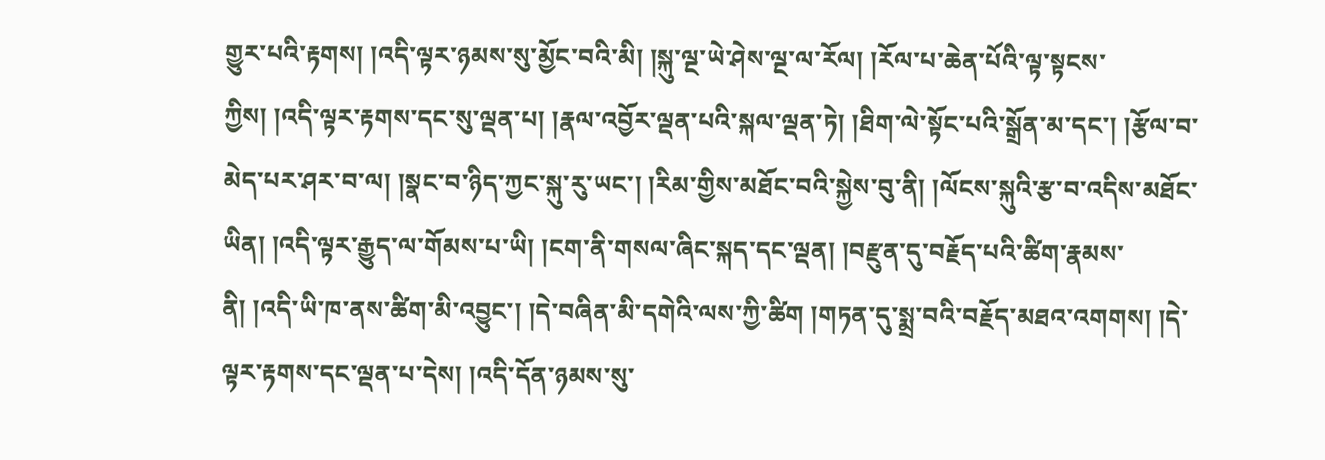གྱུར་པའི་རྟགས། །འདི་ལྟར་ཉམས་སུ་མྱོང་བའི་མི། །སྐུ་ལྔ་ཡེ་ཤེས་ལྔ་ལ་རོལ། །རོལ་པ་ཆེན་པོའི་ལྟ་སྟངས་ཀྱིས། །འདི་ལྟར་རྟགས་དང་སུ་ལྡན་པ། །རྣལ་འབྱོར་ལྡན་པའི་སྐལ་ལྡན་ཏེ། །ཐིག་ལེ་སྟོང་པའི་སྒྲོན་མ་དང་། །རྩོལ་བ་མེད་པར་ཤར་བ་ལ། །སྣང་བ་ཉིད་ཀྱང་སྐུ་རུ་ཡང་། །རིམ་གྱིས་མཐོང་བའི་སྐྱེས་བུ་ནི། །ལོངས་སྐུའི་རྩ་བ་འདིས་མཐོང་ཡིན། །འདི་ལྟར་རྒྱུད་ལ་གོམས་པ་ཡི། །ངག་ནི་གསལ་ཞིང་སྐད་དང་ལྡན། །བརྫུན་དུ་བརྗོད་པའི་ཚིག་རྣམས་ནི། །འདི་ཡི་ཁ་ནས་ཚིག་མི་འབྱུང་། །དེ་བཞིན་མི་དགེའི་ལས་ཀྱི་ཚིག །གཏན་དུ་སྨྲ་བའི་བརྗོད་མཐའ་འགགས། །དེ་ལྟར་རྟགས་དང་ལྡན་པ་དེས། །འདི་དོན་ཉམས་སུ་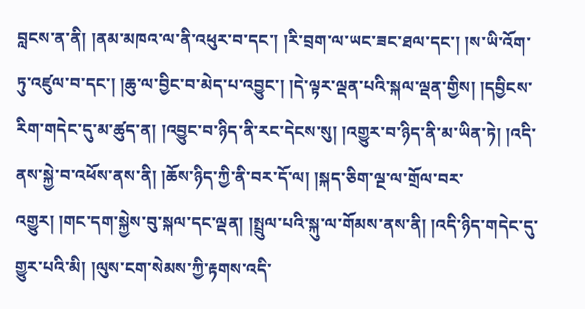བླངས་ན་ནི། །ནམ་མཁའ་ལ་ནི་འཕུར་བ་དང་། །རི་བྲག་ལ་ཡང་ཟང་ཐལ་དང་། །ས་ཡི་འོག་ཏུ་འཛུལ་བ་དང་། །ཆུ་ལ་བྱིང་བ་མེད་པ་འབྱུང་། །དེ་ལྟར་ལྡན་པའི་སྐལ་ལྡན་གྱིས། །དབྱིངས་རིག་གདེང་དུ་མ་ཚུད་ན། །འབྱུང་བ་ཉིད་ནི་རང་དེངས་སུ། །འགྱུར་བ་ཉིད་ནི་མ་ཡིན་ཏེ། །འདི་ནས་སྐྱེ་བ་འཕོས་ནས་ནི། །ཆོས་ཉིད་ཀྱི་ནི་བར་དོ་ལ། །སྐད་ཅིག་ལྔ་ལ་གྲོལ་བར་འགྱུར། །གང་དག་སྐྱེས་བུ་སྐལ་དང་ལྡན། །སྤྲུལ་པའི་སྐུ་ལ་གོམས་ནས་ནི། །འདི་ཉིད་གདེང་དུ་གྱུར་པའི་མི། །ལུས་ངག་སེམས་ཀྱི་རྟགས་འདི་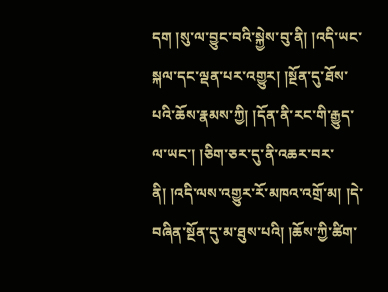དག །སུ་ལ་བྱུང་བའི་སྐྱེས་བུ་ནི། །འདི་ཡང་སྐལ་དང་ལྡན་པར་འགྱུར། །སྔོན་དུ་ཐོས་པའི་ཆོས་རྣམས་ཀྱི། །དོན་ནི་རང་གི་རྒྱུད་ལ་ཡང་། །ཅིག་ཅར་དུ་ནི་འཆར་བར་ནི། །འདི་ལས་འགྱུར་རོ་མཁའ་འགྲོ་མ། །དེ་བཞིན་སྔོན་དུ་མ་ཐུས་པའི། །ཆོས་ཀྱི་ཚིག་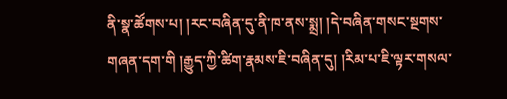ནི་སྣ་ཚོགས་པ། །རང་བཞིན་དུ་ནི་ཁ་ནས་སྨྲ། །དེ་བཞིན་གསང་སྔགས་གཞན་དག་གི །རྒྱུད་ཀྱི་ཚིག་རྣམས་ཇི་བཞིན་དུ། །རིམ་པ་ཇི་ལྟར་གསལ་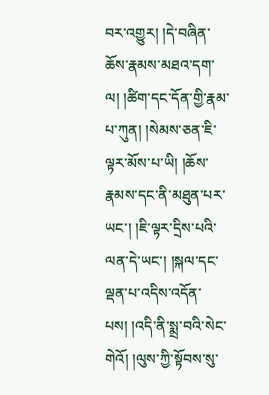བར་འགྱུར། །དེ་བཞིན་ཆོས་རྣམས་མཐའ་དག་ལ། །ཚིག་དང་དོན་གྱི་རྣམ་པ་ཀུན། །སེམས་ཅན་ཇི་ལྟར་མོས་པ་ཡི། །ཆོས་རྣམས་དང་ནི་མཐུན་པར་ཡང་། །ཇི་ལྟར་དྲིས་པའི་ལན་དེ་ཡང་། །སྐལ་དང་ལྡན་པ་འདིས་འདོན་པས། །འདི་ནི་སྨྲ་བའི་སེང་གེའོ། །ལུས་ཀྱི་སྟོབས་སུ་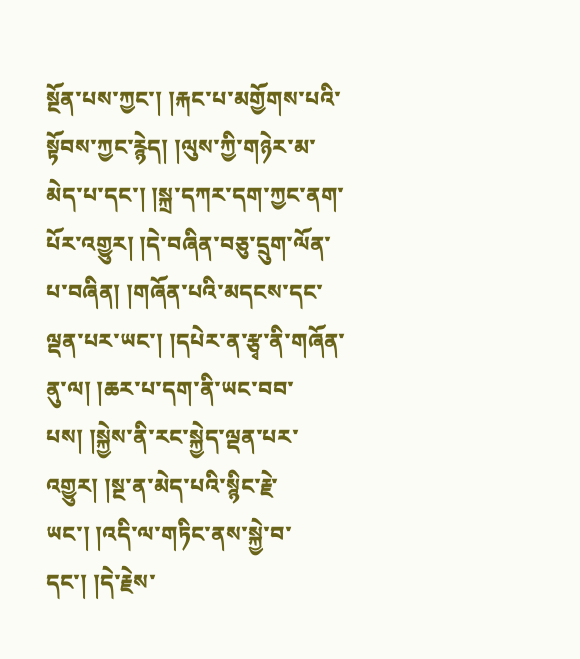སྔོན་པས་ཀྱང་། །རྐང་པ་མགྱོགས་པའི་སྟོབས་ཀྱང་རྙེད། །ལུས་ཀྱི་གཉེར་མ་མེད་པ་དང་། །སྐྲ་དཀར་དག་ཀྱང་ནག་པོར་འགྱུར། །དེ་བཞིན་བཅུ་དྲུག་ལོན་པ་བཞིན། །གཞོན་པའི་མདངས་དང་ལྡན་པར་ཡང་། །དཔེར་ན་རྩྭ་ནི་གཞོན་ནུ་ལ། །ཆར་པ་དག་ནི་ཡང་བབ་པས། །སྐྱེས་ནི་རང་སྐྱེད་ལྡན་པར་འགྱུར། །སྔ་ན་མེད་པའི་སྙིང་རྗེ་ཡང་། །འདི་ལ་གཏིང་ནས་སྐྱེ་བ་དང་། །དེ་རྗེས་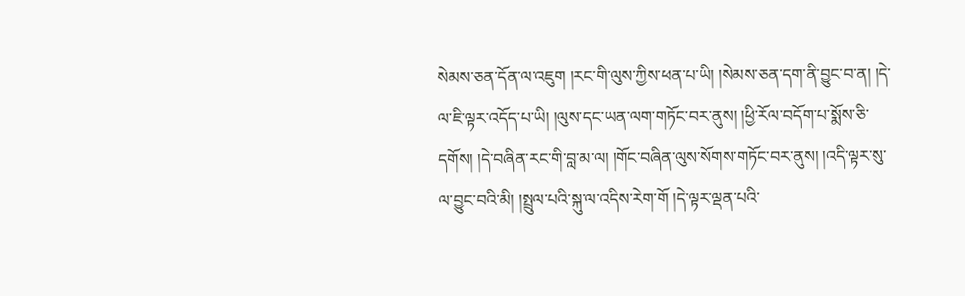སེམས་ཅན་དོན་ལ་འཇུག །རང་གི་ལུས་ཀྱིས་ཕན་པ་ཡི། །སེམས་ཅན་དག་ནི་བྱུང་བ་ན། །དེ་ལ་ཇི་ལྟར་འདོད་པ་ཡི། །ལུས་དང་ཡན་ལག་གཏོང་བར་ནུས། །ཕྱི་རོལ་བདོག་པ་སྨོས་ཅི་དགོས། །དེ་བཞིན་རང་གི་བླ་མ་ལ། །གོང་བཞིན་ལུས་སོགས་གཏོང་བར་ནུས། །འདི་ལྟར་སུ་ལ་བྱུང་བའི་མི། །སྤྲུལ་པའི་སྐུ་ལ་འདིས་རེག་གོ །དེ་ལྟར་ལྡན་པའི་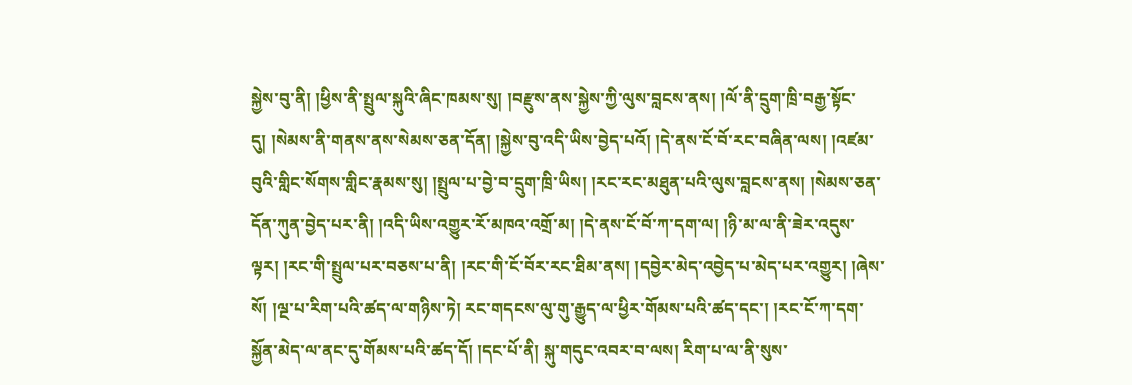སྐྱེས་བུ་ནི། །ཕྱིས་ནི་སྤྲུལ་སྐུའི་ཞིང་ཁམས་སུ། །བརྫུས་ནས་སྐྱེས་ཀྱི་ལུས་བླངས་ནས། །ལོ་ནི་དྲུག་ཁྲི་བརྒྱ་སྟོང་དུ། །སེམས་ནི་གནས་ནས་སེམས་ཅན་དོན། །སྐྱེས་བུ་འདི་ཡིས་བྱེད་པའོ། །དེ་ནས་ངོ་བོ་རང་བཞིན་ལས། །འཛམ་བུའི་གླིང་སོགས་གླིང་རྣམས་སུ། །སྤྲུལ་པ་བྱེ་བ་དྲུག་ཁྲི་ཡིས། །རང་རང་མཐུན་པའི་ལུས་བླངས་ནས། །སེམས་ཅན་དོན་ཀུན་བྱེད་པར་ནི། །འདི་ཡིས་འགྱུར་རོ་མཁའ་འགྲོ་མ། །དེ་ནས་ངོ་བོ་ཀ་དག་ལ། །ཉི་མ་ལ་ནི་ཟེར་འདུས་ལྟར། །རང་གི་སྤྲུལ་པར་བཅས་པ་ནི། །རང་གི་ངོ་བོར་རང་ཐིམ་ནས། །དབྱེར་མེད་འབྱེད་པ་མེད་པར་འགྱུར། །ཞེས་སོ། །ལྔ་པ་རིག་པའི་ཚད་ལ་གཉིས་ཏེ། རང་གདངས་ལུ་གུ་རྒྱུད་ལ་ཕྱིར་གོམས་པའི་ཚད་དང་། །རང་ངོ་ཀ་དག་སྐྱོན་མེད་ལ་ནང་དུ་གོམས་པའི་ཚད་དོ། །དང་པོ་ནི། སྐུ་གདུང་འབར་བ་ལས། རིག་པ་ལ་ནི་སུས་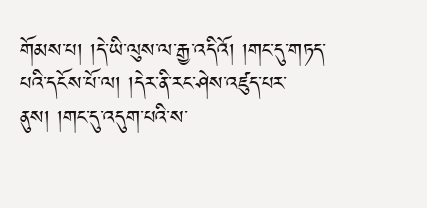གོམས་པ། །དེ་ཡི་ལུས་ལ་རྒྱ་འདིའོ། །གང་དུ་གཏད་པའི་དངོས་པོ་ལ། །དེར་ནི་རང་ཤེས་འཛུད་པར་ནུས། །གང་དུ་འདུག་པའི་ས་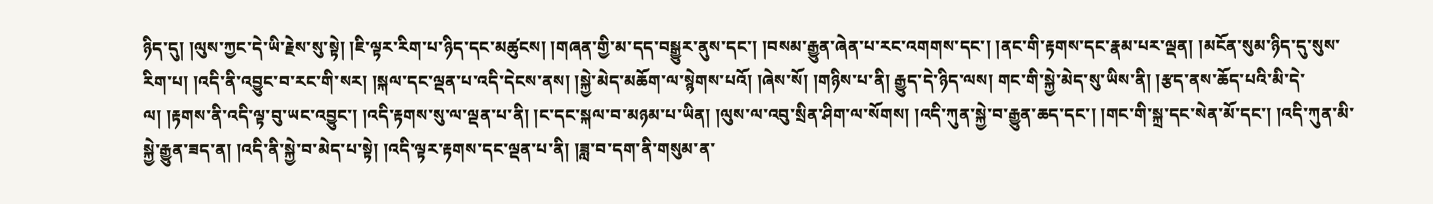ཉིད་དུ། །ལུས་ཀྱང་དེ་ཡི་རྗེས་སུ་སྟེ། །ཇི་ལྟར་རིག་པ་ཉིད་དང་མཚུངས། །གཞན་གྱི་མ་དད་བསྒྱུར་ནུས་དང་། །བསམ་རྒྱུན་ཞེན་པ་རང་འགགས་དང་། །ནང་གི་རྟགས་དང་རྣམ་པར་ལྡན། །མངོན་སུམ་ཉིད་དུ་སུས་རིག་པ། །འདི་ནི་འབྱུང་བ་རང་གི་སར། །སྐལ་དང་ལྡན་པ་འདི་དེངས་ནས། །སྐྱེ་མེད་མཆོག་ལ་སྙེགས་པའོ། །ཞེས་སོ། །གཉིས་པ་ནི། རྒྱུད་དེ་ཉིད་ལས། གང་གི་སྐྱེ་མེད་སུ་ཡིས་ནི། །རྩད་ནས་ཆོད་པའི་མི་དེ་ལ། །རྟགས་ནི་འདི་ལྟ་བུ་ཡང་འབྱུང་། །འདི་རྟགས་སུ་ལ་ལྡན་པ་ནི། །ང་དང་སྐལ་བ་མཉམ་པ་ཡིན། །ལུས་ལ་འབུ་སྲིན་ཤིག་ལ་སོགས། །འདི་ཀུན་སྐྱེ་བ་རྒྱུན་ཆད་དང་། །གང་གི་སྐྲ་དང་སེན་མོ་དང་། །འདི་ཀུན་མི་སྐྱེ་རྒྱུན་ཟད་ན། །འདི་ནི་སྐྱེ་བ་མེད་པ་སྟེ། །འདི་ལྟར་རྟགས་དང་ལྡན་པ་ནི། །ཟླ་བ་དག་ནི་གསུམ་ན་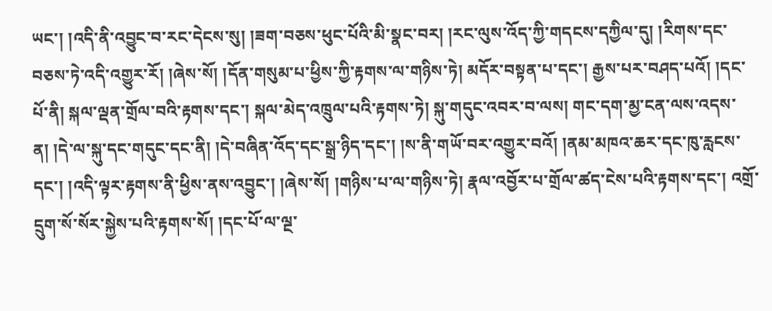ཡང་། །འདི་ནི་འབྱུང་བ་རང་དེངས་སུ། །ཟག་བཅས་ཕུང་པོའི་མི་སྣང་བར། །རང་ལུས་འོད་ཀྱི་གདངས་དཀྱིལ་དུ། །རིགས་དང་བཅས་ཏེ་འདི་འགྱུར་རོ། །ཞེས་སོ། །དོན་གསུམ་པ་ཕྱིས་ཀྱི་རྟགས་ལ་གཉིས་ཏེ། མདོར་བསྟན་པ་དང་། རྒྱས་པར་བཤད་པའོ། །དང་པོ་ནི། སྐལ་ལྡན་གྲོལ་བའི་རྟགས་དང་། སྐལ་མེད་འཁྲུལ་པའི་རྟགས་ཏེ། སྐུ་གདུང་འབར་བ་ལས། གང་དག་མྱ་ངན་ལས་འདས་ན། །དེ་ལ་སྐུ་དང་གདུང་དང་ནི། །དེ་བཞིན་འོད་དང་སྒྲ་ཉིད་དང་། །ས་ནི་གཡོ་བར་འགྱུར་བའོ། །ནམ་མཁའ་ཆར་དང་ཁུ་རླངས་དང་། །འདི་ལྟར་རྟགས་ནི་ཕྱིས་ནས་འབྱུང་། །ཞེས་སོ། །གཉིས་པ་ལ་གཉིས་ཏེ། རྣལ་འབྱོར་པ་གྲོལ་ཚད་ངེས་པའི་རྟགས་དང་། འགྲོ་དྲུག་སོ་སོར་སྐྱེས་པའི་རྟགས་སོ། །དང་པོ་ལ་ལྔ་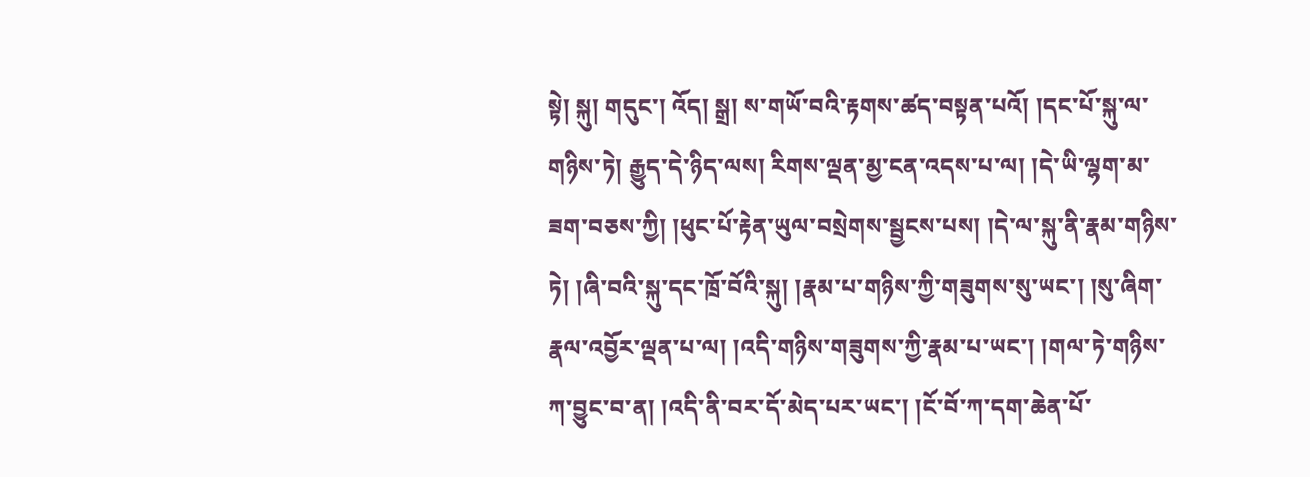སྟེ། སྐུ། གདུང་། འོད། སྒྲ། ས་གཡོ་བའི་རྟགས་ཚད་བསྟན་པའོ། །དང་པོ་སྐུ་ལ་གཉིས་ཏེ། རྒྱུད་དེ་ཉིད་ལས། རིགས་ལྡན་མྱ་ངན་འདས་པ་ལ། །དེ་ཡི་ལྷག་མ་ཟག་བཅས་ཀྱི། །ཕུང་པོ་རྟེན་ཡུལ་བསྲེགས་སྦྱངས་པས། །དེ་ལ་སྐུ་ནི་རྣམ་གཉིས་ཏེ། །ཞི་བའི་སྐུ་དང་ཁྲོ་བོའི་སྐུ། །རྣམ་པ་གཉིས་ཀྱི་གཟུགས་སུ་ཡང་། །སུ་ཞིག་རྣལ་འབྱོར་ལྡན་པ་ལ། །འདི་གཉིས་གཟུགས་ཀྱི་རྣམ་པ་ཡང་། །གལ་ཏེ་གཉིས་ཀ་བྱུང་བ་ན། །འདི་ནི་བར་དོ་མེད་པར་ཡང་། །ངོ་བོ་ཀ་དག་ཆེན་པོ་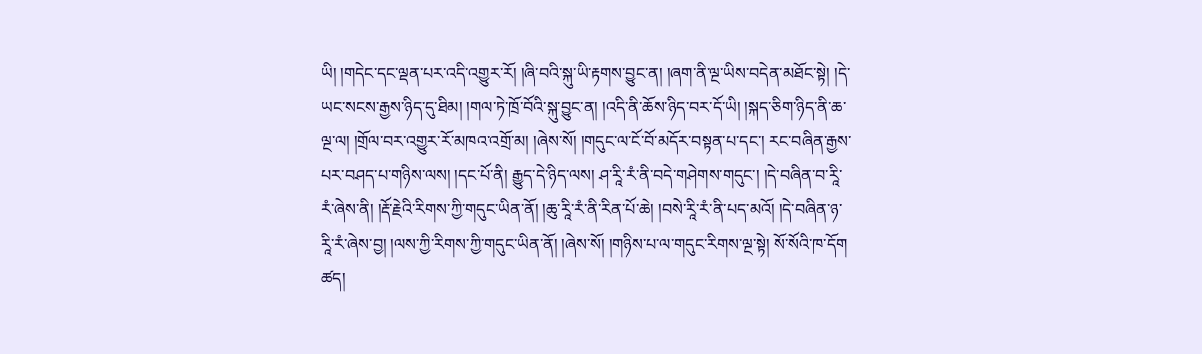ཡི། །གདེང་དང་ལྡན་པར་འདི་འགྱུར་རོ། །ཞི་བའི་སྐུ་ཡི་རྟགས་བྱུང་ན། །ཞག་ནི་ལྔ་ཡིས་བདེན་མཐོང་སྟེ། །དེ་ཡང་སངས་རྒྱས་ཉིད་དུ་ཐིམ། །གལ་ཏེ་ཁྲོ་བོའི་སྐུ་བྱུང་ན། །འདི་ནི་ཆོས་ཉིད་བར་དོ་ཡི། །སྐད་ཅིག་ཉིད་ནི་ཆ་ལྔ་ལ། །གྲོལ་བར་འགྱུར་རོ་མཁའ་འགྲོ་མ། །ཞེས་སོ། །གདུང་ལ་ངོ་བོ་མདོར་བསྟན་པ་དང་། རང་བཞིན་རྒྱས་པར་བཤད་པ་གཉིས་ལས། །དང་པོ་ནི། རྒྱུད་དེ་ཉིད་ལས། ཤ་རཱི་རཾ་ནི་བདེ་གཤེགས་གདུང་། །དེ་བཞིན་བ་རཱི་རཾ་ཞེས་ནི། །རྡོ་རྗེའི་རིགས་ཀྱི་གདུང་ཡིན་ནོ། །ཆུ་རཱི་རཾ་ནི་རིན་པོ་ཆེ། །བསེ་རཱི་རཾ་ནི་པད་མའོ། །དེ་བཞིན་ཉ་རཱི་རཾ་ཞེས་བྱ། །ལས་ཀྱི་རིགས་ཀྱི་གདུང་ཡིན་ནོ། །ཞེས་སོ། །གཉིས་པ་ལ་གདུང་རིགས་ལྔ་སྟེ། སོ་སོའི་ཁ་དོག ཚད།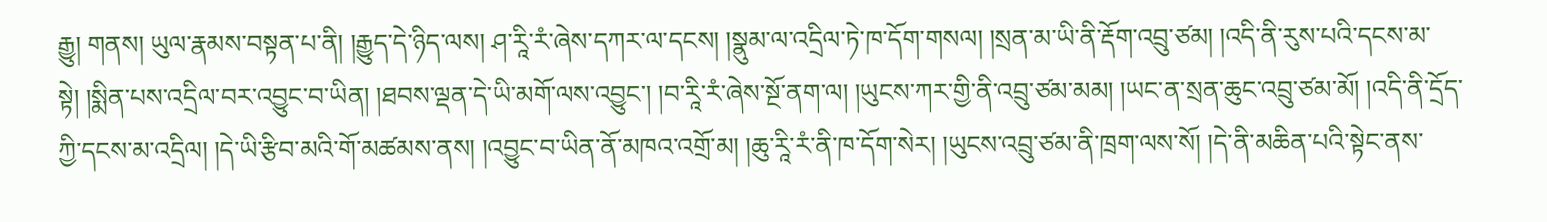རྒྱུ། གནས། ཡུལ་རྣམས་བསྟན་པ་ནི། །རྒྱུད་དེ་ཉིད་ལས། ཤ་རཱི་རཾ་ཞེས་དཀར་ལ་དངས། །སྣུམ་ལ་འདྲིལ་ཏེ་ཁ་དོག་གསལ། །སྲན་མ་ཡི་ནི་རྡོག་འབྲུ་ཙམ། །འདི་ནི་རུས་པའི་དངས་མ་སྟེ། །སྨིན་པས་འདྲིལ་བར་འབྱུང་བ་ཡིན། །ཐབས་ལྡན་དེ་ཡི་མགོ་ལས་འབྱུང་། །བ་རཱི་རཾ་ཞེས་སྔོ་ནག་ལ། །ཡུངས་ཀར་གྱི་ནི་འབྲུ་ཙམ་མམ། །ཡང་ན་སྲན་ཆུང་འབྲུ་ཙམ་མོ། །འདི་ནི་དྲོད་ཀྱི་དངས་མ་འདྲིལ། །དེ་ཡི་རྩིབ་མའི་གོ་མཚམས་ནས། །འབྱུང་བ་ཡིན་ནོ་མཁའ་འགྲོ་མ། །ཆུ་རཱི་རཾ་ནི་ཁ་དོག་སེར། །ཡུངས་འབྲུ་ཙམ་ནི་ཁྲག་ལས་སོ། །དེ་ནི་མཆིན་པའི་སྟེང་ནས་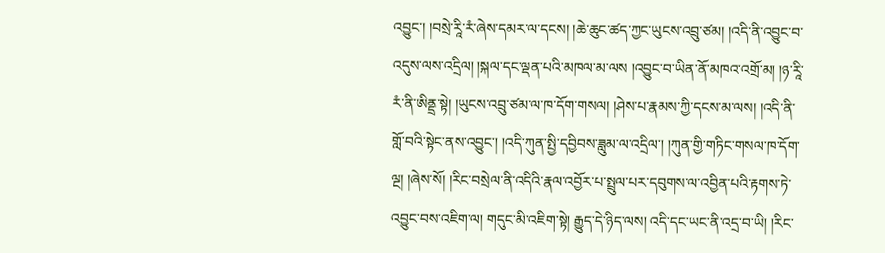འབྱུང་། །བསྲེ་རཱི་རཾ་ཞེས་དམར་ལ་དངས། །ཆེ་ཆུང་ཚད་ཀྱང་ཡུངས་འབྲུ་ཙམ། །འདི་ནི་འབྱུང་བ་འདུས་ལས་འདྲིལ། །སྐལ་དང་ལྡན་པའི་མཁལ་མ་ལས །འབྱུང་བ་ཡིན་ནོ་མཁའ་འགྲོ་མ། །ཉ་རཱི་རཾ་ནི་ཨིནྡྲ་སྟེ། །ཡུངས་འབྲུ་ཙམ་ལ་ཁ་དོག་གསལ། །ཤེས་པ་རྣམས་ཀྱི་དངས་མ་ལས། །འདི་ནི་གློ་བའི་སྟེང་ནས་འབྱུང་། །འདི་ཀུན་སྤྱི་དབྱིབས་ཟླུམ་ལ་འདྲིལ་། །ཀུན་གྱི་གཏིང་གསལ་ཁ་དོག་ལྔ། །ཞེས་སོ། །རིང་བསྲེལ་ནི་འདིའི་རྣལ་འབྱོར་པ་སྤྲུལ་པར་དབུགས་ལ་འབྱིན་པའི་རྟགས་ཏེ་འབྱུང་བས་འཇིག་ལ། གདུང་མི་འཇིག་སྟེ། རྒྱུད་དེ་ཉིད་ལས། འདི་དང་ཡང་ནི་འདྲ་བ་ཡི། །རིང་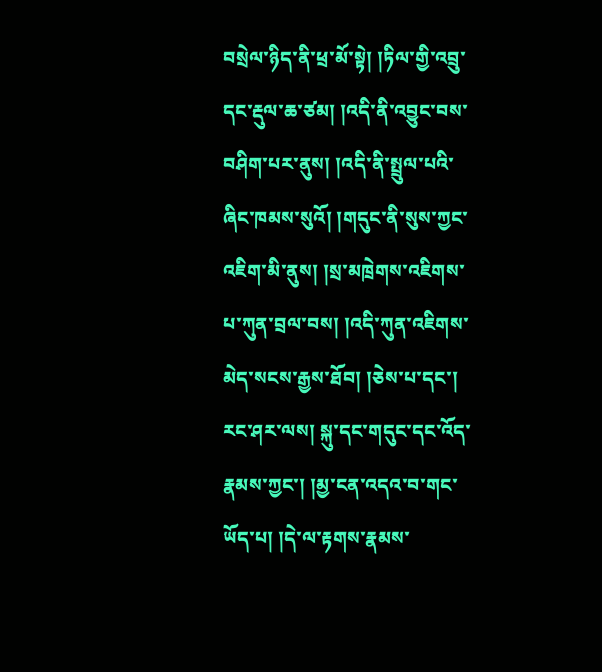བསྲེལ་ཉིད་ནི་ཕྲ་མོ་སྟེ། །ཏིལ་གྱི་འབྲུ་དང་རྡུལ་ཆ་ཙམ། །འདི་ནི་འབྱུང་བས་བཤིག་པར་ནུས། །འདི་ནི་སྤྲུལ་པའི་ཞིང་ཁམས་སུའོ། །གདུང་ནི་སུས་ཀྱང་འཇིག་མི་ནུས། །སྲ་མཁྲེགས་འཇིགས་པ་ཀུན་བྲལ་བས། །འདི་ཀུན་འཇིགས་མེད་སངས་རྒྱས་ཐོབ། །ཅེས་པ་དང་། རང་ཤར་ལས། སྐུ་དང་གདུང་དང་འོད་རྣམས་ཀྱང་། །མྱ་ངན་འདའ་བ་གང་ཡོད་པ། །དེ་ལ་རྟགས་རྣམས་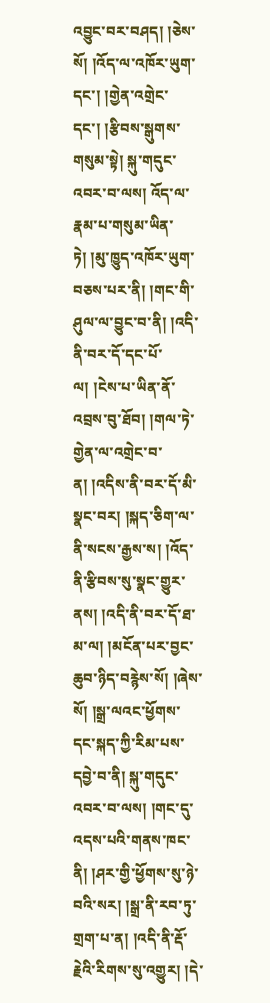འབྱུང་བར་བཤད། །ཅེས་སོ། །འོད་ལ་འཁོར་ཡུག་དང་། །གྱེན་འགྲེང་དང་། །རྩིབས་སྒུགས་གསུམ་སྟེ། སྐུ་གདུང་འབར་བ་ལས། འོད་ལ་རྣམ་པ་གསུམ་ཡིན་ཏེ། །མུ་ཁྱུད་འཁོར་ཡུག་བཅས་པར་ནི། །གང་གི་ཤུལ་ལ་བྱུང་བ་ནི། །འདི་ནི་བར་དོ་དང་པོ་ལ། །ངེས་པ་ཡིན་ནོ་འབྲས་བུ་ཐོབ། །གལ་ཏེ་གྱེན་ལ་འགྲེང་བ་ན། །འདིས་ནི་བར་དོ་མི་སྣང་བར། །སྐད་ཅིག་ལ་ནི་སངས་རྒྱས་ས། །འོད་ནི་རྩིབས་སུ་སྣང་གྱུར་ནས། །འདི་ནི་བར་དོ་ཐ་མ་ལ། །མངོན་པར་བྱང་ཆུབ་ཉིད་བརྙེས་སོ། །ཞེས་སོ། །སྒྲ་ལའང་ཕྱོགས་དང་སྐད་ཀྱི་རིམ་པས་དབྱེ་བ་ནི། སྐུ་གདུང་འབར་བ་ལས། །གང་དུ་འདས་པའི་གནས་ཁང་ནི། །ཤར་གྱི་ཕྱོགས་སུ་ཉེ་བའི་སར། །སྒྲ་ནི་རབ་ཏུ་གྲག་པ་ན། །འདི་ནི་རྡོ་རྗེའི་རིགས་སུ་འགྱུར། །དེ་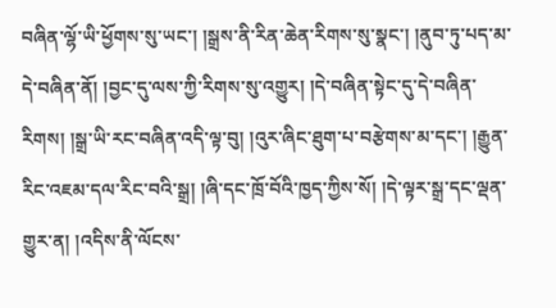བཞིན་ལྷོ་ཡི་ཕྱོགས་སུ་ཡང་། །སྒྲས་ནི་རིན་ཆེན་རིགས་སུ་སྣང་། །ནུབ་ཏུ་པད་མ་དེ་བཞིན་ནོ། །བྱང་དུ་ལས་ཀྱི་རིགས་སུ་འགྱུར། །དེ་བཞིན་སྟེང་དུ་དེ་བཞིན་རིགས། །སྒྲ་ཡི་རང་བཞིན་འདི་ལྟ་བུ། །འུར་ཞིང་ཐུག་པ་བརྩེགས་མ་དང་། །རྒྱུན་རིང་འཇམ་དལ་རིང་བའི་སྒྲ། །ཞི་དང་ཁྲོ་བོའི་ཁྱད་ཀྱིས་སོ། །དེ་ལྟར་སྒྲ་དང་ལྡན་གྱུར་ན། །འདིས་ནི་ལོངས་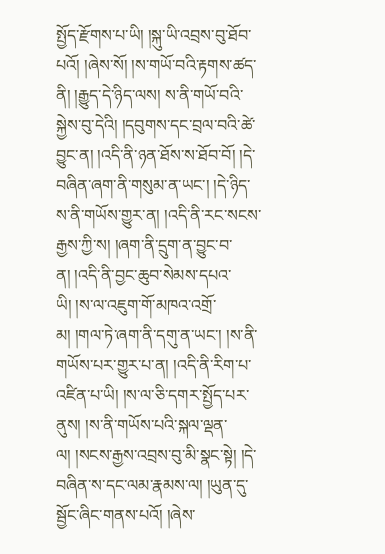སྤྱོད་རྫོགས་པ་ཡི། །སྐུ་ཡི་འབྲས་བུ་ཐོབ་པའོ། །ཞེས་སོ། །ས་གཡོ་བའི་རྟགས་ཚད་ནི། །རྒྱུད་དེ་ཉིད་ལས། ས་ནི་གཡོ་བའི་སྐྱེས་བུ་དེའི། །དབུགས་དང་བྲལ་བའི་ཚེ་བྱུང་ན། །འདི་ནི་ཉན་ཐོས་ས་ཐོབ་བོ། །དེ་བཞིན་ཞག་ནི་གསུམ་ན་ཡང་། །དེ་ཉིད་ས་ནི་གཡོས་གྱུར་ན། །འདི་ནི་རང་སངས་རྒྱས་ཀྱི་ས། །ཞག་ནི་དྲུག་ན་བྱུང་བ་ན། །འདི་ནི་བྱང་ཆུབ་སེམས་དཔའ་ཡི། །ས་ལ་འཇུག་གོ་མཁའ་འགྲོ་མ། །གལ་ཏེ་ཞག་ནི་དགུ་ན་ཡང་། །ས་ནི་གཡོས་པར་གྱུར་པ་ན། །འདི་ནི་རིག་པ་འཛིན་པ་ཡི། །ས་ལ་ཅི་དགར་སྤྱོད་པར་ནུས། །ས་ནི་གཡོས་པའི་སྐལ་ལྡན་ལ། །སངས་རྒྱས་འབྲས་བུ་མི་སྣང་སྟེ། །དེ་བཞིན་ས་དང་ལམ་རྣམས་ལ། །ཡུན་དུ་སྦྱོང་ཞིང་གནས་པའོ། །ཞེས་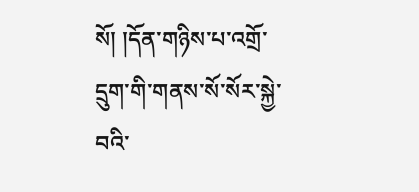སོ། །དོན་གཉིས་པ་འགྲོ་དྲུག་གི་གནས་སོ་སོར་སྐྱེ་བའི་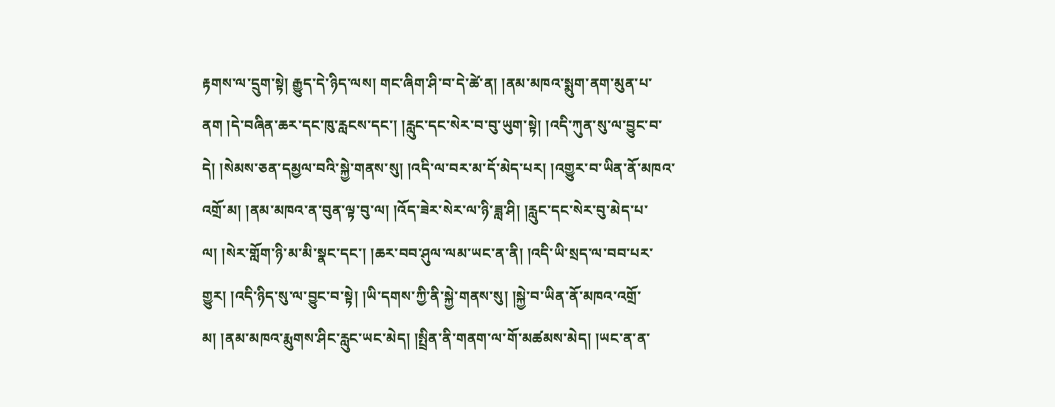རྟགས་ལ་དྲུག་སྟེ། རྒྱུད་དེ་ཉིད་ལས། གང་ཞིག་ཤི་བ་དེ་ཚེ་ན། །ནམ་མཁའ་སྨུག་ནག་མུན་པ་ནག །དེ་བཞིན་ཆར་དང་ཁུ་རླངས་དང་། །རླུང་དང་སེར་བ་བུ་ཡུག་སྟེ། །འདི་ཀུན་སུ་ལ་བྱུང་བ་དེ། །སེམས་ཅན་དམྱལ་བའི་སྐྱེ་གནས་སུ། །འདི་ལ་བར་མ་དོ་མེད་པར། །འགྱུར་བ་ཡིན་ནོ་མཁའ་འགྲོ་མ། །ནམ་མཁའ་ན་བུན་ལྟ་བུ་ལ། །འོད་ཟེར་སེར་ལ་ཉི་ཟླ་ཤི། །རླུང་དང་སེར་བུ་མེད་པ་ལ། །སེར་གློག་ཉི་མ་མི་སྣང་དང་། །ཆར་བབ་ཤུལ་ལམ་ཡང་ན་ནི། །འདི་ཡི་སྲད་ལ་བབ་པར་གྱུར། །འདི་ཉིད་སུ་ལ་བྱུང་བ་སྟེ། །ཡི་དགས་ཀྱི་ནི་སྐྱེ་གནས་སུ། །སྐྱེ་བ་ཡིན་ནོ་མཁའ་འགྲོ་མ། །ནམ་མཁའ་རྨུགས་ཤིང་རླུང་ཡང་མེད། །སྤྲིན་ནི་གནག་ལ་གོ་མཚམས་མེད། །ཡང་ན་ན་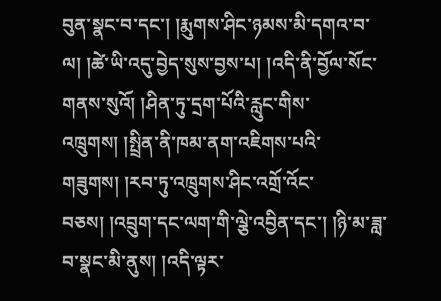བུན་སྣང་བ་དང་། །རྨུགས་ཤིང་ཉམས་མི་དགའ་བ་ལ། །ཚེ་ཡི་འདུ་བྱེད་སུས་བྱས་པ། །འདི་ནི་བྱོལ་སོང་གནས་སུའོ། །ཤིན་ཏུ་དྲག་པོའི་རླུང་གིས་འཁྲུགས། །སྤྲིན་ནི་ཁམ་ནག་འཇིགས་པའི་གཟུགས། །རབ་ཏུ་འཁྲུགས་ཤིང་འགྲོ་འོང་བཅས། །འབྲུག་དང་ལག་གི་ལྕེ་འབྱིན་དང་། །ཉི་མ་ཟླ་བ་སྣང་མི་ནུས། །འདི་ལྟར་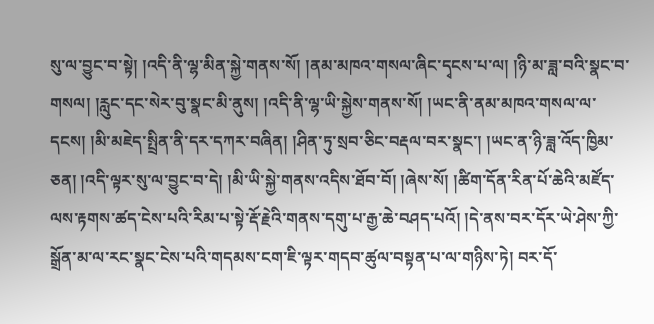སུ་ལ་བྱུང་བ་སྟེ། །འདི་ནི་ལྷ་མིན་སྐྱེ་གནས་སོ། །ནམ་མཁའ་གསལ་ཞིང་དྭངས་པ་ལ། །ཉི་མ་ཟླ་བའི་སྣང་བ་གསལ། །རླུང་དང་སེར་བུ་སྣང་མི་ནུས། །འདི་ནི་ལྷ་ཡི་སྐྱེས་གནས་སོ། །ཡང་ནི་ནམ་མཁའ་གསལ་ལ་དངས། །མི་མཇེད་སྤྲིན་ནི་དར་དཀར་བཞིན། །ཤིན་ཏུ་སྲབ་ཅིང་བརྡལ་བར་སྣང་། །ཡང་ན་ཉི་ཟླ་འོད་ཁྱིམ་ཅན། །འདི་ལྟར་སུ་ལ་བྱུང་བ་དེ། །མི་ཡི་སྐྱེ་གནས་འདིས་ཐོབ་བོ། །ཞེས་སོ། །ཚིག་དོན་རིན་པོ་ཆེའི་མཛོད་ལས་རྟགས་ཚད་ངེས་པའི་རིམ་པ་སྟེ་རྡོ་རྗེའི་གནས་དགུ་པ་རྒྱ་ཆེ་བཤད་པའོ། །དེ་ནས་བར་དོར་ཡེ་ཤེས་ཀྱི་སྒྲོན་མ་ལ་རང་སྣང་ངེས་པའི་གདམས་ངག་ཇི་ལྟར་གདབ་ཚུལ་བསྟན་པ་ལ་གཉིས་ཏེ། བར་དོ་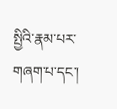སྤྱིའི་རྣམ་པར་གཞག་པ་དང་།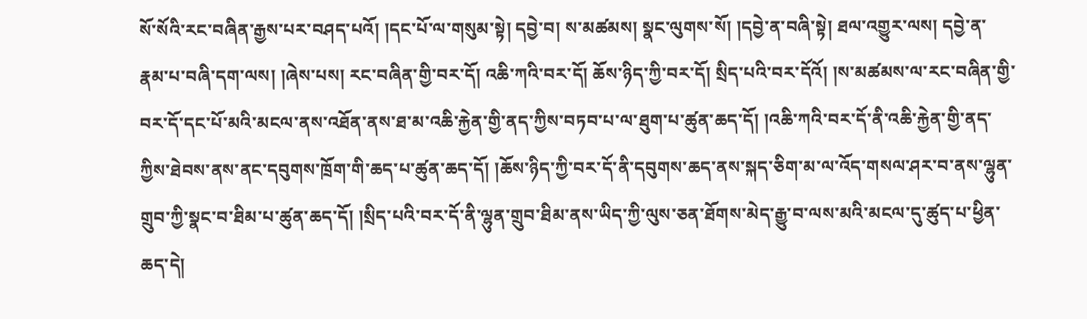སོ་སོའི་རང་བཞིན་རྒྱས་པར་བཤད་པའོ། །དང་པོ་ལ་གསུམ་སྟེ། དབྱེ་བ། ས་མཚམས། སྣང་ལུགས་སོ། །དབྱེ་ན་བཞི་སྟེ། ཐལ་འགྱུར་ལས། དབྱེ་ན་རྣམ་པ་བཞི་དག་ལས། །ཞེས་པས། རང་བཞིན་གྱི་བར་དོ། འཆི་ཀའི་བར་དོ། ཆོས་ཉིད་ཀྱི་བར་དོ། སྲིད་པའི་བར་དོའོ། །ས་མཚམས་ལ་རང་བཞིན་གྱི་བར་དོ་དང་པོ་མའི་མངལ་ནས་འཐོན་ནས་ཐ་མ་འཆི་རྐྱེན་གྱི་ནད་ཀྱིས་བཏབ་པ་ལ་ཐུག་པ་ཚུན་ཆད་དོ། །འཆི་ཀའི་བར་དོ་ནི་འཆི་རྐྱེན་གྱི་ནད་ཀྱིས་ཐེབས་ནས་ནང་དབུགས་ཁྲོག་གི་ཆད་པ་ཚུན་ཆད་དོ། །ཆོས་ཉིད་ཀྱི་བར་དོ་ནི་དབུགས་ཆད་ནས་སྐད་ཅིག་མ་ལ་འོད་གསལ་ཤར་བ་ནས་ལྷུན་གྲུབ་ཀྱི་སྣང་བ་ཐིམ་པ་ཚུན་ཆད་དོ། །སྲིད་པའི་བར་དོ་ནི་ལྷུན་གྲུབ་ཐིམ་ནས་ཡིད་ཀྱི་ལུས་ཅན་ཐོགས་མེད་རྒྱུ་བ་ལས་མའི་མངལ་དུ་ཚུད་པ་ཕྱིན་ཆད་དེ།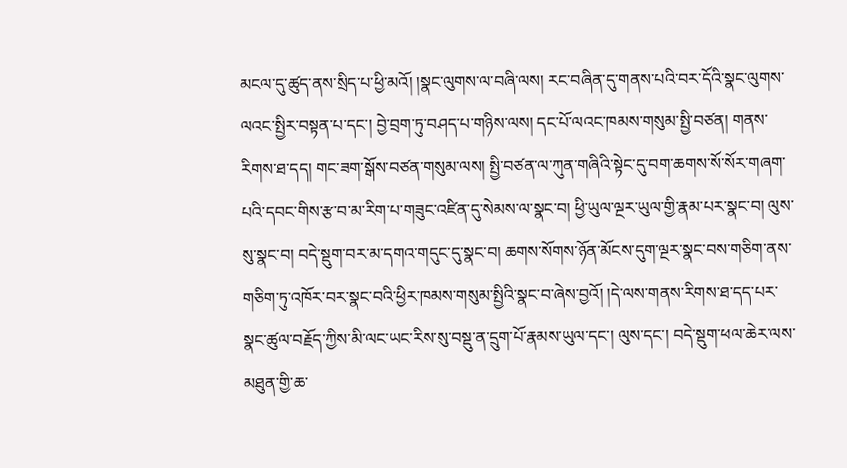མངལ་དུ་ཚུད་ནས་སྲིད་པ་ཕྱི་མའོ། །སྣང་ལུགས་ལ་བཞི་ལས། རང་བཞིན་དུ་གནས་པའི་བར་དོའི་སྣང་ལུགས་ལའང་སྤྱིར་བསྟན་པ་དང་། བྱེ་བྲག་ཏུ་བཤད་པ་གཉིས་ལས། དང་པོ་ལའང་ཁམས་གསུམ་སྤྱི་བཙན། གནས་རིགས་ཐ་དད། གང་ཟག་སྒོས་བཙན་གསུམ་ལས། སྤྱི་བཙན་ལ་ཀུན་གཞིའི་སྟེང་དུ་བག་ཆགས་སོ་སོར་གཞག་པའི་དབང་གིས་རྩ་བ་མ་རིག་པ་གཟུང་འཛིན་དུ་སེམས་ལ་སྣང་བ། ཕྱི་ཡུལ་ལྔར་ཡུལ་གྱི་རྣམ་པར་སྣང་བ། ལུས་སུ་སྣང་བ། བདེ་སྡུག་བར་མ་དགའ་གདུང་དུ་སྣང་བ། ཆགས་སོགས་ཉོན་མོངས་དུག་ལྔར་སྣང་བས་གཅིག་ནས་གཅིག་ཏུ་འཁོར་བར་སྣང་བའི་ཕྱིར་ཁམས་གསུམ་སྤྱིའི་སྣང་བ་ཞེས་བྱའོ། །དེ་ལས་གནས་རིགས་ཐ་དད་པར་སྣང་ཚུལ་བརྗོད་ཀྱིས་མི་ལང་ཡང་རིས་སུ་བསྡུ་ན་དྲུག་པོ་རྣམས་ཡུལ་དང་། ལུས་དང་། བདེ་སྡུག་ཕལ་ཆེར་ལས་མཐུན་གྱི་ཆ་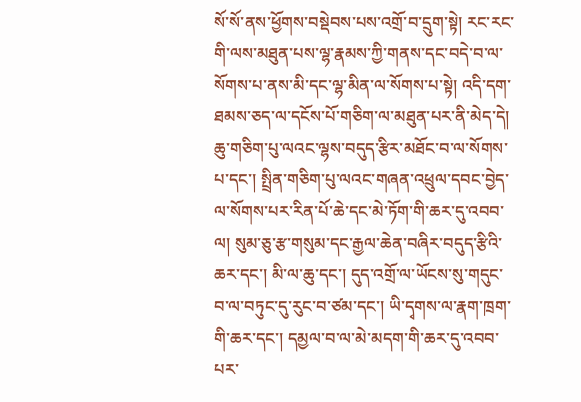སོ་སོ་ནས་ཕྱོགས་བསྡེབས་པས་འགྲོ་བ་དྲུག་སྟེ། རང་རང་གི་ལས་མཐུན་པས་ལྷ་རྣམས་ཀྱི་གནས་དང་བདེ་བ་ལ་སོགས་པ་ནས་མི་དང་ལྷ་མིན་ལ་སོགས་པ་སྟེ། འདི་དག་ཐམས་ཅད་ལ་དངོས་པོ་གཅིག་ལ་མཐུན་པར་ནི་མེད་དེ། ཆུ་གཅིག་པུ་ལའང་ལྷས་བདུད་རྩིར་མཐོང་བ་ལ་སོགས་པ་དང་། སྤྲིན་གཅིག་པུ་ལའང་གཞན་འཕྲུལ་དབང་བྱེད་ལ་སོགས་པར་རིན་པོ་ཆེ་དང་མེ་ཏོག་གི་ཆར་དུ་འབབ་ལ། སུམ་ཅུ་རྩ་གསུམ་དང་རྒྱལ་ཆེན་བཞིར་བདུད་རྩིའི་ཆར་དང་། མི་ལ་ཆུ་དང་། དུད་འགྲོ་ལ་ཡོངས་སུ་གདུང་བ་ལ་བཏུང་དུ་རུང་བ་ཙམ་དང་། ཡི་དྭགས་ལ་རྣག་ཁྲག་གི་ཆར་དང་། དམྱལ་བ་ལ་མེ་མདག་གི་ཆར་དུ་འབབ་པར་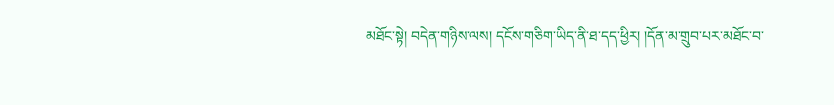མཐོང་སྟེ། བདེན་གཉིས་ལས། དངོས་གཅིག་ཡིད་ནི་ཐ་དད་ཕྱིར། །དོན་མ་གྲུབ་པར་མཐོང་བ་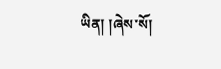ཡིན། །ཞེས་སོ།